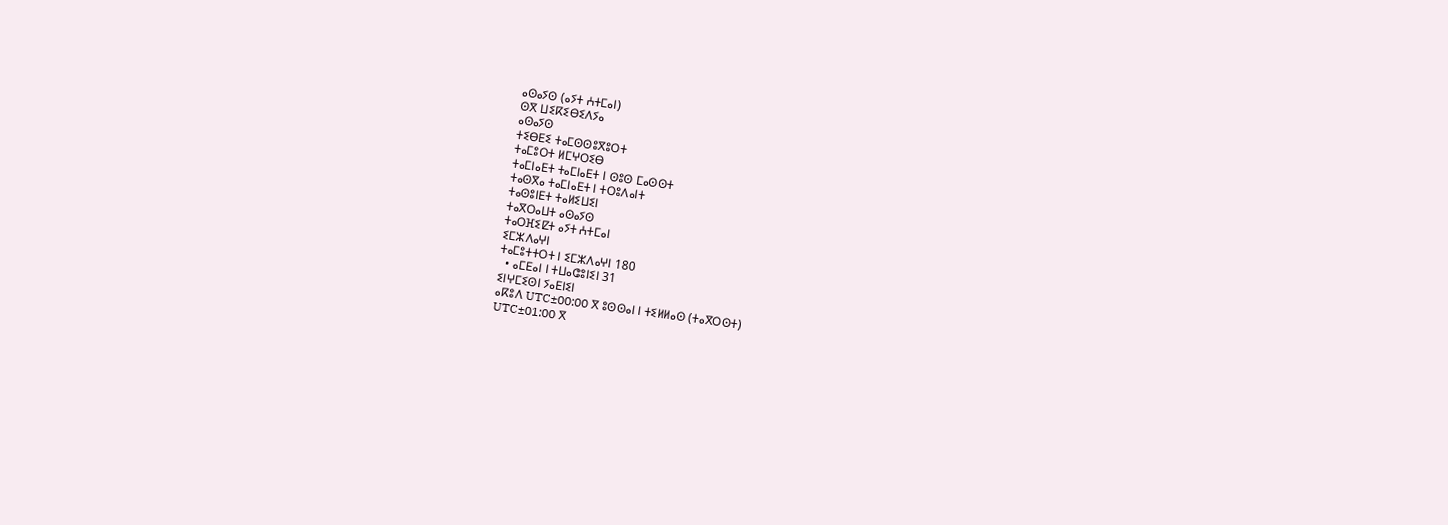ⴰⵙⴰⵢⵙ (ⴰⵢⵜ ⵄⵜⵎⴰⵏ)
ⵙⴳ ⵡⵉⴽⵉⴱⵉⴷⵢⴰ
ⴰⵙⴰⵢⵙ
ⵜⵉⴱⴹⵉ ⵜⴰⵎⵙⵙⵓⴳⵓⵔⵜ
ⵜⴰⵎⵓⵔⵜ ⵍⵎⵖⵔⵉⴱ
ⵜⴰⵎⵏⴰⴹⵜ ⵜⴰⵎⵏⴰⴹⵜ ⵏ ⵙⵓⵙ ⵎⴰⵙⵙⵜ
ⵜⴰⵙⴳⴰ ⵜⴰⵎⵏⴰⴹⵜ ⵏ ⵜⵔⵓⴷⴰⵏⵜ
ⵜⴰⵙⵓⵏⴹⵜ ⵜⴰⵍⵉⵡⵉⵏ
ⵜⴰⴳⵔⴰⵡⵜ ⴰⵙⴰⵢⵙ
ⵜⴰⵔⴼⵉⵇⵜ ⴰⵢⵜ ⵄⵜⵎⴰⵏ
ⵉⵎⵣⴷⴰⵖⵏ
ⵜⴰⵎⵓⵜⵜⵔⵜ ⵏ ⵉⵎⵣⴷⴰⵖⵏ 180
  • ⴰⵎⴹⴰⵏ ⵏ ⵜⵡⴰⵛⵓⵏⵉⵏ 31
ⵉⵏⵖⵎⵉⵙⵏ ⵢⴰⴹⵏⵉⵏ
ⴰⴽⵓⴷ UTC±00:00 ⴳ ⵓⵙⵙⴰⵏ ⵏ ⵜⵉⵍⵍⴰⵙ (ⵜⴰⴳⵔⵙⵜ)
UTC±01:00 ⴳ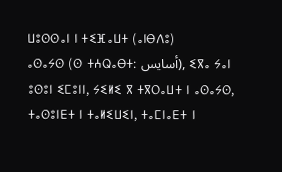ⵡⵓⵙⵙⴰⵏ ⵏ ⵜⵉⴼⴰⵡⵜ (ⴰⵏⴱⴷⵓ)
ⴰⵙⴰⵢⵙ (ⵙ ⵜⵄⵕⴰⴱⵜ: أسايس), ⵉⴳⴰ ⵢⴰⵏ ⵓⵙⵓⵏ ⵉⵎⵓⵏⵏ, ⵢⵉⵍⵉ ⴳ ⵜⴳⵔⴰⵡⵜ ⵏ ⴰⵙⴰⵢⵙ, ⵜⴰⵙⵓⵏⴹⵜ ⵏ ⵜⴰⵍⵉⵡⵉⵏ, ⵜⴰⵎⵏⴰⴹⵜ ⵏ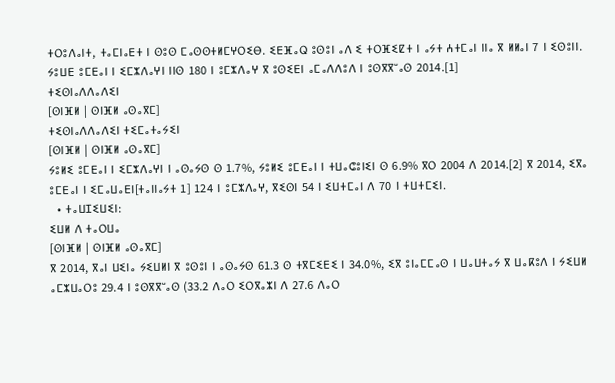ⵜⵔⵓⴷⴰⵏⵜ, ⵜⴰⵎⵏⴰⴹⵜ ⵏ ⵙⵓⵙ ⵎⴰⵙⵙⵜⵍⵎⵖⵔⵉⴱ. ⵉⴹⴼⴰⵕ ⵓⵙⵓⵏ ⴰⴷ ⵉ ⵜⵔⴼⵉⵇⵜ ⵏ ⴰⵢⵜ ⵄⵜⵎⴰⵏ ⵏⵏⴰ ⴳ ⵍⵍⴰⵏ 7 ⵏ ⵉⵙⵓⵏⵏ. ⵢⵓⵡⴹ ⵓⵎⴹⴰⵏ ⵏ ⵉⵎⵣⴷⴰⵖⵏ ⵏⵏⵙ 180 ⵏ ⵓⵎⵣⴷⴰⵖ ⴳ ⵓⵙⵉⴹⵏ ⴰⵎⴰⴷⴷⵓⴷ ⵏ ⵓⵙⴳⴳⵯⴰⵙ 2014.[1]
ⵜⵉⵙⵏⴰⴷⴷⴰⴷⵉⵏ
[ⵙⵏⴼⵍ | ⵙⵏⴼⵍ ⴰⵙⴰⴳⵎ]
ⵜⵉⵙⵏⴰⴷⴷⴰⴷⵉⵏ ⵜⵉⵎⴰⵜⴰⵢⵉⵏ
[ⵙⵏⴼⵍ | ⵙⵏⴼⵍ ⴰⵙⴰⴳⵎ]
ⵢⵓⵍⵉ ⵓⵎⴹⴰⵏ ⵏ ⵉⵎⵣⴷⴰⵖⵏ ⵏ ⴰⵙⴰⵢⵙ ⵙ 1.7%, ⵢⵓⵍⵉ ⵓⵎⴹⴰⵏ ⵏ ⵜⵡⴰⵛⵓⵏⵉⵏ ⵙ 6.9% ⴳⵔ 2004 ⴷ 2014.[2] ⴳ 2014, ⵉⴳⴰ ⵓⵎⴹⴰⵏ ⵏ ⵉⵎⴰⵡⴰⴹⵏ[ⵜⴰⵏⵏⴰⵢⵜ 1] 124 ⵏ ⵓⵎⵣⴷⴰⵖ, ⴳⵉⵙⵏ 54 ⵏ ⵉⵡⵜⵎⴰⵏ ⴷ 70 ⵏ ⵜⵡⵜⵎⵉⵏ.
  • ⵜⴰⵡⵊⵉⵡⵉⵏ:
ⵉⵡⵍ ⴷ ⵜⴰⵔⵡⴰ
[ⵙⵏⴼⵍ | ⵙⵏⴼⵍ ⴰⵙⴰⴳⵎ]
ⴳ 2014, ⴳⴰⵏ ⵡⵉⵏⴰ ⵢⵉⵡⵍⵏ ⴳ ⵓⵙⵓⵏ ⵏ ⴰⵙⴰⵢⵙ 61.3 ⵙ ⵜⴳⵎⵉⴹⵉ ⵏ 34.0%, ⵉⴳ ⵓⵏⴰⵎⵎⴰⵙ ⵏ ⵡⴰⵡⵜⴰⵢ ⴳ ⵡⴰⴽⵓⴷ ⵏ ⵢⵉⵡⵍ ⴰⵎⵣⵡⴰⵔⵓ 29.4 ⵏ ⵓⵙⴳⴳⵯⴰⵙ (33.2 ⴷⴰⵔ ⵉⵔⴳⴰⵣⵏ ⴷ 27.6 ⴷⴰⵔ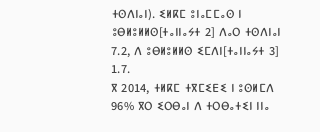ⵜⵙⴷⵏⴰⵏ). ⵉⵍⴽⵎ ⵓⵏⴰⵎⵎⴰⵙ ⵏ ⵓⴱⵍⵓⵍⵍⵙ[ⵜⴰⵏⵏⴰⵢⵜ 2] ⴷⴰⵔ ⵜⵙⴷⵏⴰⵏ 7.2, ⴷ ⵓⴱⵍⵓⵍⵍⵙ ⵉⵎⴷⵏ[ⵜⴰⵏⵏⴰⵢⵜ 3] 1.7.
ⴳ 2014, ⵜⵍⴽⵎ ⵜⴳⵎⵉⴹⵉ ⵏ ⵓⵙⵍⵎⴷ 96% ⴳⵔ ⵉⵔⴱⴰⵏ ⴷ ⵜⵔⴱⴰⵜⵉⵏ ⵏⵏⴰ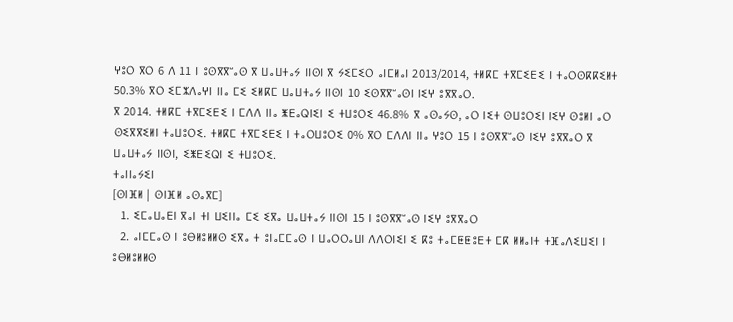ⵖⵓⵔ ⴳⵔ 6 ⴷ 11 ⵏ ⵓⵙⴳⴳⵯⴰⵙ ⴳ ⵡⴰⵡⵜⴰⵢ ⵏⵏⵙⵏ ⴳ ⵢⵉⵎⵉⵔ ⴰⵏⵎⵍⴰⵏ 2013/2014, ⵜⵍⴽⵎ ⵜⴳⵎⵉⴹⵉ ⵏ ⵜⴰⵔⵙⴽⴽⵉⵍⵜ 50.3% ⴳⵔ ⵉⵎⵣⴷⴰⵖⵏ ⵏⵏⴰ ⵎⵉ ⵉⵍⴽⵎ ⵡⴰⵡⵜⴰⵢ ⵏⵏⵙⵏ 10 ⵉⵙⴳⴳⵯⴰⵙⵏ ⵏⵉⵖ ⵓⴳⴳⴰⵔ.
ⴳ 2014. ⵜⵍⴽⵎ ⵜⴳⵎⵉⴹⵉ ⵏ ⵎⴷⴷ ⵏⵏⴰ ⵥⴹⴰⵕⵏⵉⵏ ⵉ ⵜⵡⵓⵔⵉ 46.8% ⴳ ⴰⵙⴰⵢⵙ, ⴰⵔ ⵏⵉⵜ ⵙⵡⵓⵔⵉⵏ ⵏⵉⵖ ⵙⵓⵍⵏ ⴰⵔ ⵙⵉⴳⴳⵉⵍⵏ ⵜⴰⵡⵓⵔⵉ. ⵜⵍⴽⵎ ⵜⴳⵎⵉⴹⵉ ⵏ ⵜⴰⵔⵡⵓⵔⵉ 0% ⴳⵔ ⵎⴷⴷⵏ ⵏⵏⴰ ⵖⵓⵔ 15 ⵏ ⵓⵙⴳⴳⵯⴰⵙ ⵏⵉⵖ ⵓⴳⴳⴰⵔ ⴳ ⵡⴰⵡⵜⴰⵢ ⵏⵏⵙⵏ, ⵉⵥⴹⵉⵕⵏ ⵉ ⵜⵡⵓⵔⵉ.
ⵜⴰⵏⵏⴰⵢⵉⵏ
[ⵙⵏⴼⵍ | ⵙⵏⴼⵍ ⴰⵙⴰⴳⵎ]
  1. ⵉⵎⴰⵡⴰⴹⵏ ⴳⴰⵏ ⵜⵏ ⵡⵉⵏⵏⴰ ⵎⵉ ⵉⴳⴰ ⵡⴰⵡⵜⴰⵢ ⵏⵏⵙⵏ 15 ⵏ ⵓⵙⴳⴳⵯⴰⵙ ⵏⵉⵖ ⵓⴳⴳⴰⵔ
  2. ⴰⵏⵎⵎⴰⵙ ⵏ ⵓⴱⵍⵓⵍⵍⵙ ⵉⴳⴰ ⵜ ⵓⵏⴰⵎⵎⴰⵙ ⵏ ⵡⴰⵔⵔⴰⵡⵏ ⴷⴷⵔⵏⵉⵏ ⵉ ⴽⵓ ⵜⴰⵎⵟⵟⵓⴹⵜ ⵎⴽ ⵍⵍⴰⵏⵜ ⵜⴼⴰⴷⵉⵡⵉⵏ ⵏ ⵓⴱⵍⵓⵍⵍⵙ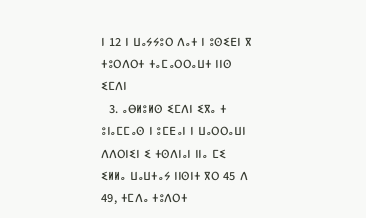ⵏ 12 ⵏ ⵡⴰⵢⵢⵓⵔ ⴷⴰⵜ ⵏ ⵓⵙⵉⴹⵏ ⴳ ⵜⵓⵔⴷⵔⵜ ⵜⴰⵎⴰⵔⵔⴰⵡⵜ ⵏⵏⵙ ⵉⵎⴷⵏ
  3. ⴰⴱⵍⵓⵍⵙ ⵉⵎⴷⵏ ⵉⴳⴰ ⵜ ⵓⵏⴰⵎⵎⴰⵙ ⵏ ⵓⵎⴹⴰⵏ ⵏ ⵡⴰⵔⵔⴰⵡⵏ ⴷⴷⵔⵏⵉⵏ ⵉ ⵜⵙⴷⵏⴰⵏ ⵏⵏⴰ ⵎⵉ ⵉⵍⵍⴰ ⵡⴰⵡⵜⴰⵢ ⵏⵏⵙⵏⵜ ⴳⵔ 45 ⴷ 49, ⵜⵎⴷⴰ ⵜⵓⴷⵔⵜ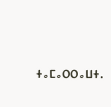ⵜⴰⵎⴰⵔⵔⴰⵡⵜ.